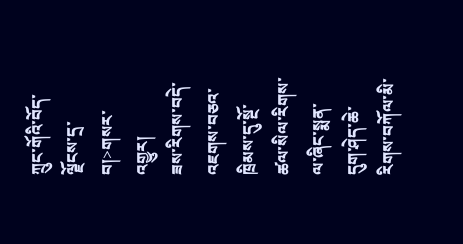ཀྲུང་གོའི་བོད་ལྗོངས་དྲ་བ།>གསར་འགྱུར།
ཟས་རིགས་བདེ་འཇགས་བཅའ་ཁྲིམས་དུ་སྔོ་ཚལ་སིལ་རིགས་ལ་ཞིང་སྨན་དུག་ཤེད་ཆེ་རིགས་བཀོལ་མི་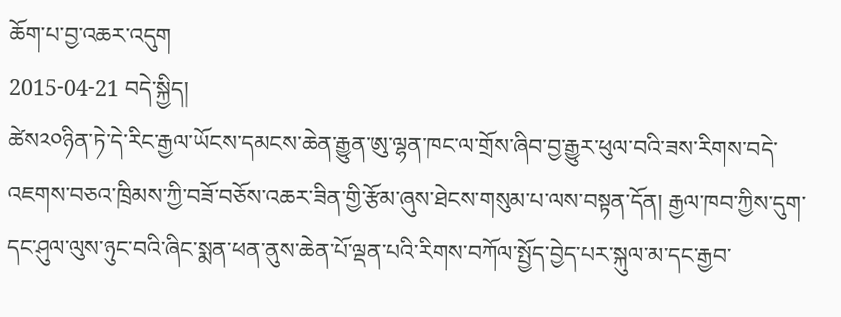ཆོག་པ་བྱ་འཆར་འདུག
2015-04-21 བདེ་སྐྱིད།
ཚེས༢༠ཉིན་ཏེ་དེ་རིང་རྒྱལ་ཡོངས་དམངས་ཆེན་རྒྱུན་ཨུ་ལྷན་ཁང་ལ་གྲོས་ཞིབ་བྱ་རྒྱུར་ཕུལ་བའི་ཟས་རིགས་བདེ་འཇགས་བཅའ་ཁྲིམས་ཀྱི་བཟོ་བཅོས་འཆར་ཟིན་གྱི་རྩོམ་ཞུས་ཐེངས་གསུམ་པ་ལས་བསྟན་དོན། རྒྱལ་ཁབ་ཀྱིས་དུག་དང་ཤུལ་ལུས་ཉུང་བའི་ཞིང་སྨན་ཕན་ནུས་ཆེན་པོ་ལྡན་པའི་རིགས་བཀོལ་སྤྱོད་བྱེད་པར་སྐུལ་མ་དང་རྒྱབ་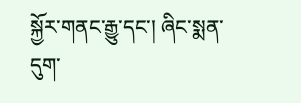སྐྱོར་གནང་རྒྱུ་དང་། ཞིང་སྨན་དུག་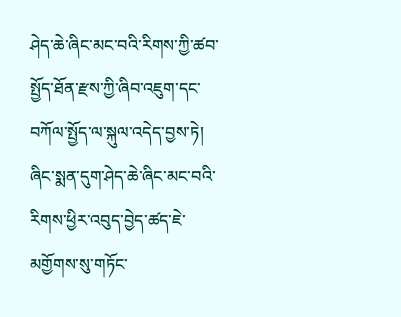ཤེད་ཆེ་ཞིང་མང་བའི་རིགས་ཀྱི་ཚབ་སྤྱོད་ཐོན་རྫས་ཀྱི་ཞིབ་འཇུག་དང་བཀོལ་སྤྱོད་ལ་སྐུལ་འདེད་བྱས་ཏེ། ཞིང་སྨན་དུག་ཤེད་ཆེ་ཞིང་མང་བའི་རིགས་ཕྱིར་འབུད་བྱེད་ཚད་ཇེ་མགྱོགས་སུ་གཏོང་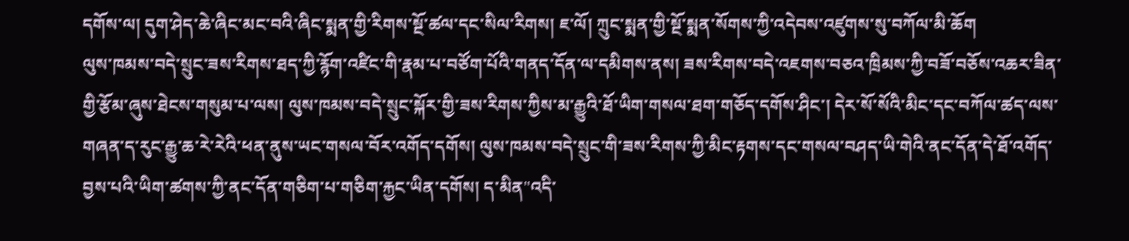དགོས་ལ། དུག་ཤེད་ཆེ་ཞིང་མང་བའི་ཞིང་སྨན་གྱི་རིགས་སྔོ་ཚལ་དང་སིལ་རིགས། ཇ་ལོ། ཀྲུང་སྨན་གྱི་སྔོ་སྨན་སོགས་ཀྱི་འདེབས་འཛུགས་སུ་བཀོལ་མི་ཆོག
ལུས་ཁམས་བདེ་སྲུང་ཟས་རིགས་ཐད་ཀྱི་རྙོག་འཛིང་གི་རྣམ་པ་བཙོག་པོའི་གནད་དོན་ལ་དམིགས་ནས། ཟས་རིགས་བདེ་འཇགས་བཅའ་ཁྲིམས་ཀྱི་བཟོ་བཅོས་འཆར་ཟིན་གྱི་རྩོམ་ཞུས་ཐེངས་གསུམ་པ་ལས། ལུས་ཁམས་བདེ་སྲུང་སྐོར་གྱི་ཟས་རིགས་ཀྱིས་མ་རྒྱུའི་ཐོ་ཡིག་གསལ་ཐག་གཅོད་དགོས་ཤིང་། དེར་སོ་སོའི་མིང་དང་བཀོལ་ཚད་ལས་གཞན་ད་རུང་རྒྱུ་ཆ་རེ་རེའི་ཕན་ནུས་ཡང་གསལ་བོར་འགོད་དགོས། ལུས་ཁམས་བདེ་སྲུང་གི་ཟས་རིགས་ཀྱི་མིང་རྟགས་དང་གསལ་བཤད་ཡི་གེའི་ནང་དོན་དེ་ཐོ་འགོད་བྱས་པའི་ཡིག་ཚགས་ཀྱི་ནང་དོན་གཅིག་པ་གཅིག་རྐྱང་ཡིན་དགོས། ད་མིན"འདི་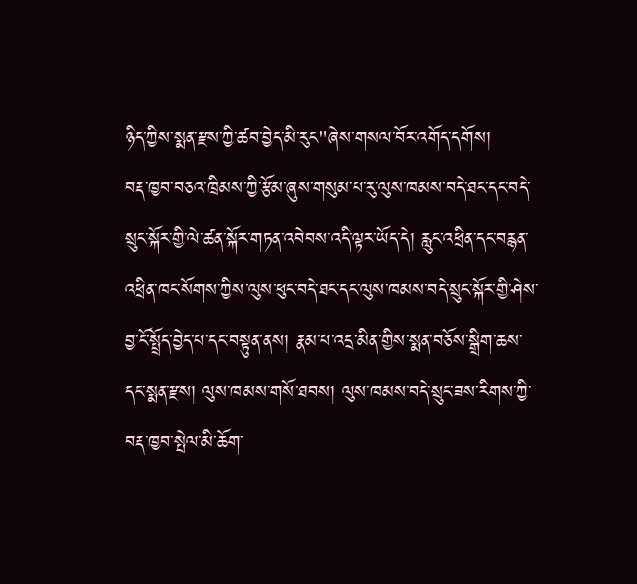ཉིད་ཀྱིས་སྨན་རྫས་ཀྱི་ཚབ་བྱེད་མི་རུང"ཞེས་གསལ་བོར་འགོད་དགོས།
བརྡ་ཁྱབ་བཅའ་ཁྲིམས་ཀྱི་རྩོམ་ཞུས་གསུམ་པ་རུ་ལུས་ཁམས་བདེ་ཐང་དང་བདེ་སྲུང་སྐོར་གྱི་ལེ་ཚན་སྐོར་གཏན་འབེབས་འདི་ལྟར་ཡོད་དེ། རླུང་འཕྲིན་དང་བརྙན་འཕྲིན་ཁང་སོགས་ཀྱིས་ལུས་ཕུང་བདེ་ཐང་དང་ལུས་ཁམས་བདེ་སྲུང་སྐོར་གྱི་ཤེས་བྱ་ངོ་སྤྲོད་བྱེད་པ་དང་བསྟུན་ནས། རྣམ་པ་འདྲ་མིན་གྱིས་སྨན་བཅོས་སྒྲིག་ཆས་དང་སྨན་རྫས། ལུས་ཁམས་གསོ་ཐབས། ལུས་ཁམས་བདེ་སྲུང་ཟས་རིགས་ཀྱི་བརྡ་ཁྱབ་སྤེལ་མི་ཆོག་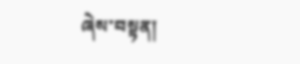ཞེས་བསྟན།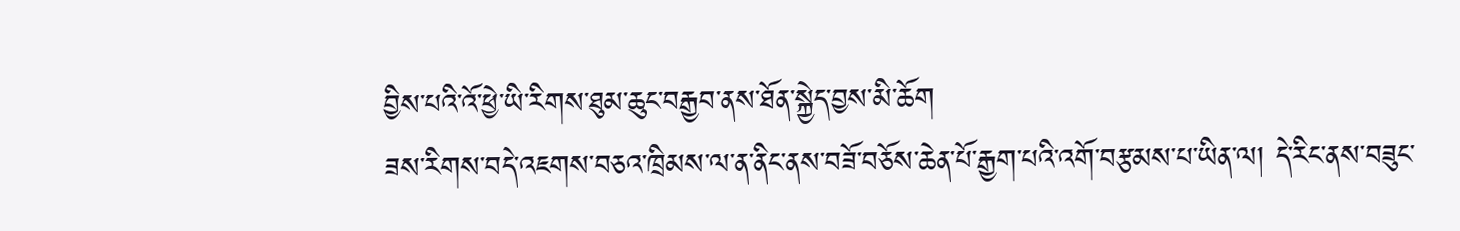བྱིས་པའི་འོ་ཕྱེ་ཡི་རིགས་ཐུམ་ཆུང་བརྒྱབ་ནས་ཐོན་སྐྱེད་བྱས་མི་ཆོག
ཟས་རིགས་བདེ་འཇགས་བཅའ་ཁྲིམས་ལ་ན་ནིང་ནས་བཟོ་བཅོས་ཆེན་པོ་རྒྱག་པའི་འགོ་བརྩམས་པ་ཡིན་ལ། དེ་རིང་ནས་བཟུང་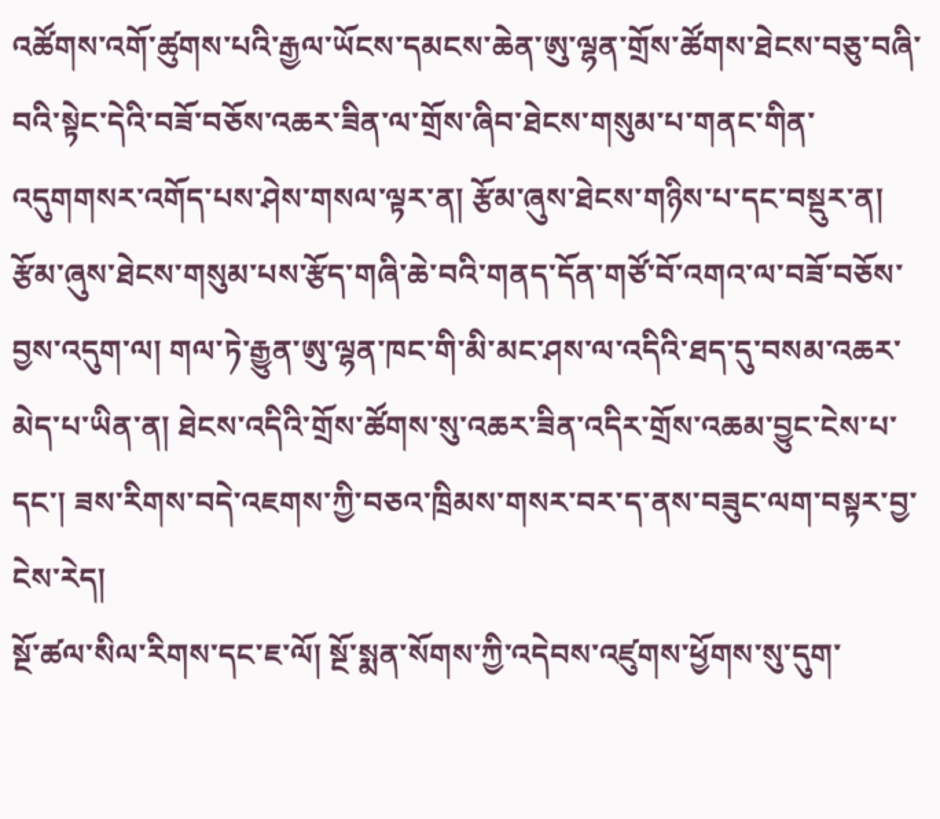འཚོགས་འགོ་ཚུགས་པའི་རྒྱལ་ཡོངས་དམངས་ཆེན་ཨུ་ལྷན་གྲོས་ཚོགས་ཐེངས་བཅུ་བཞི་བའི་སྟེང་དེའི་བཟོ་བཅོས་འཆར་ཟིན་ལ་གྲོས་ཞིབ་ཐེངས་གསུམ་པ་གནང་གིན་འདུགགསར་འགོད་པས་ཤེས་གསལ་ལྟར་ན། རྩོམ་ཞུས་ཐེངས་གཉིས་པ་དང་བསྡུར་ན། རྩོམ་ཞུས་ཐེངས་གསུམ་པས་རྩོད་གཞི་ཆེ་བའི་གནད་དོན་གཙོ་བོ་འགའ་ལ་བཟོ་བཅོས་བྱས་འདུག་ལ། གལ་ཏེ་རྒྱུན་ཨུ་ལྷན་ཁང་གི་མི་མང་ཤས་ལ་འདིའི་ཐད་དུ་བསམ་འཆར་མེད་པ་ཡིན་ན། ཐེངས་འདིའི་གྲོས་ཚོགས་སུ་འཆར་ཟིན་འདིར་གྲོས་འཆམ་བྱུང་ངེས་པ་དང་། ཟས་རིགས་བདེ་འཇགས་ཀྱི་བཅའ་ཁྲིམས་གསར་བར་ད་ནས་བཟུང་ལག་བསྟར་བྱ་ངེས་རེད།
སྔོ་ཚལ་སིལ་རིགས་དང་ཇ་ལོ། སྔོ་སྨན་སོགས་ཀྱི་འདེབས་འཛུགས་ཕྱོགས་སུ་དུག་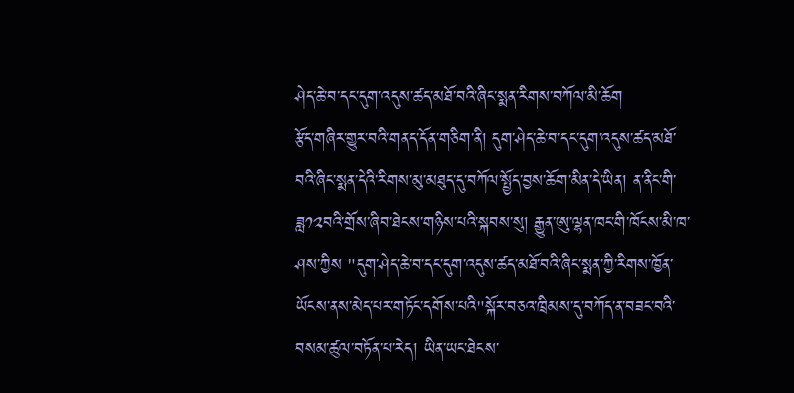ཤེད་ཆེ་བ་དང་དུག་འདུས་ཚད་མཐོ་བའི་ཞིང་སྨན་རིགས་བཀོལ་མི་ཆོག
རྩོད་གཞིར་གྱུར་བའི་གནད་དོན་གཅིག་ནི། དུག་ཤེད་ཆེ་བ་དང་དུག་འདུས་ཚད་མཐོ་བའི་ཞིང་སྨན་དེའི་རིགས་མུ་མཐུད་དུ་བཀོལ་སྤྱོད་བྱས་ཆོག་མིན་དེ་ཡིན། ན་ནིང་གི་ཟླ༡༢བའི་གྲོས་ཞིབ་ཐེངས་གཉིས་པའི་སྐབས་སུ། རྒྱུན་ཨུ་ལྷན་ཁང་གི་ཁོངས་མི་ཁ་ཤས་ཀྱིས "དུག་ཤེད་ཆེ་བ་དང་དུག་འདུས་ཚད་མཐོ་བའི་ཞིང་སྨན་ཀྱི་རིགས་ཁྱོན་ཡོངས་ནས་མེད་པར་གཏོང་དགོས་པའི"སྐོར་བཅའ་ཁྲིམས་དུ་བཀོད་ན་བཟང་བའི་བསམ་ཚུལ་བཏོན་པ་རེད། ཡིན་ཡང་ཐེངས་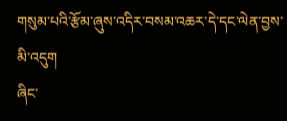གསུམ་པའི་རྩོམ་ཞུས་འདིར་བསམ་འཆར་དེ་དང་ལེན་བྱས་མི་འདུག
ཞིང་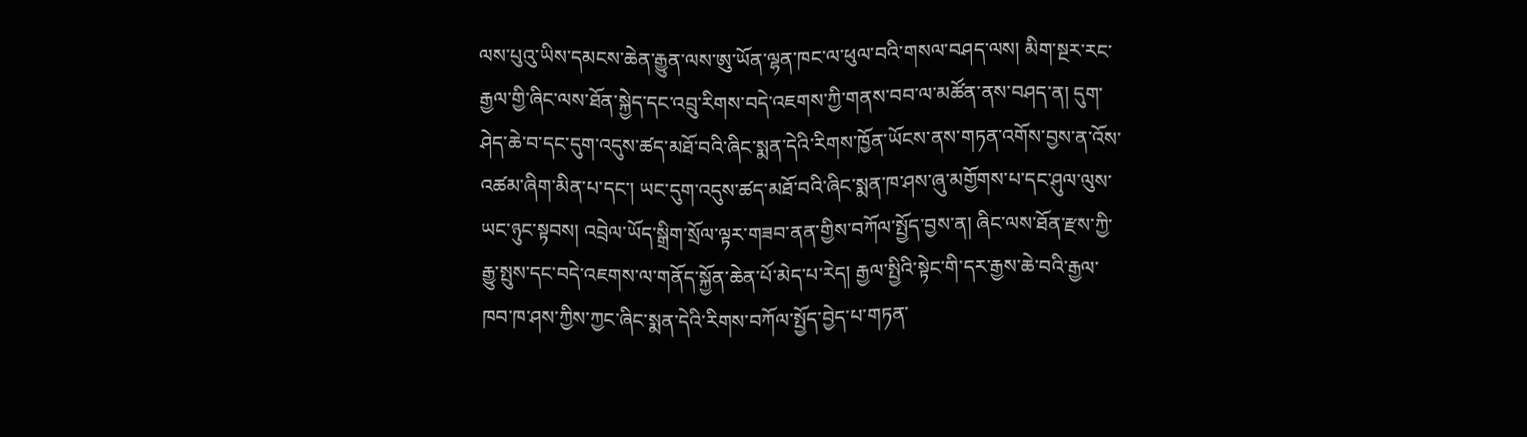ལས་པུའུ་ཡིས་དམངས་ཆེན་རྒྱུན་ལས་ཨུ་ཡོན་ལྷན་ཁང་ལ་ཕུལ་བའི་གསལ་བཤད་ལས། མིག་སྔར་རང་རྒྱལ་གྱི་ཞིང་ལས་ཐོན་སྐྱེད་དང་འབྲུ་རིགས་བདེ་འཇགས་ཀྱི་གནས་བབ་ལ་མཚོན་ནས་བཤད་ན། དུག་ཤེད་ཆེ་བ་དང་དུག་འདུས་ཚད་མཐོ་བའི་ཞིང་སྨན་དེའི་རིགས་ཁྱོན་ཡོངས་ནས་གཏན་འགོས་བྱས་ན་འོས་འཚམ་ཞིག་མིན་པ་དང་། ཡང་དུག་འདུས་ཚད་མཐོ་བའི་ཞིང་སྨན་ཁ་ཤས་ཞུ་མགྱོགས་པ་དང་ཤུལ་ལུས་ཡང་ཉུང་སྟབས། འབྲེལ་ཡོད་སྒྲིག་སྲོལ་ལྟར་གཟབ་ནན་གྱིས་བཀོལ་སྤྱོད་བྱས་ན། ཞིང་ལས་ཐོན་རྫས་ཀྱི་རྒྱུ་སྤུས་དང་བདེ་འཇགས་ལ་གནོད་སྐྱོན་ཆེན་པོ་མེད་པ་རེད། རྒྱལ་སྤྱིའི་སྟེང་གི་དར་རྒྱས་ཆེ་བའི་རྒྱལ་ཁབ་ཁ་ཤས་ཀྱིས་ཀྱང་ཞིང་སྨན་དེའི་རིགས་བཀོལ་སྤྱོད་བྱེད་པ་གཏན་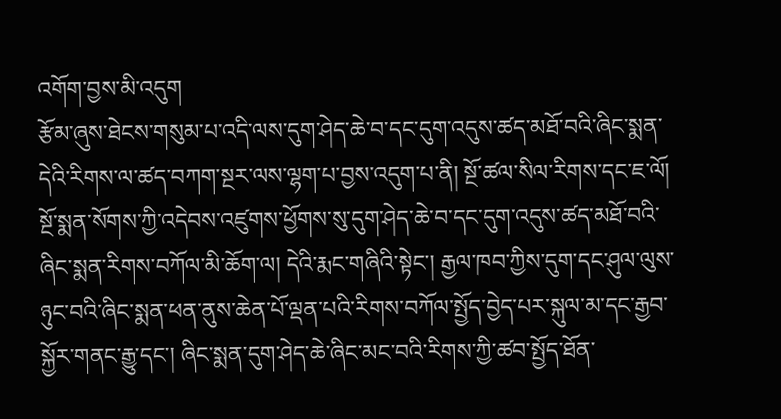འགོག་བྱས་མི་འདུག
རྩོམ་ཞུས་ཐེངས་གསུམ་པ་འདི་ལས་དུག་ཤེད་ཆེ་བ་དང་དུག་འདུས་ཚད་མཐོ་བའི་ཞིང་སྨན་དེའི་རིགས་ལ་ཚད་བཀག་སྔར་ལས་ལྷག་པ་བྱས་འདུག་པ་ནི། སྔོ་ཚལ་སིལ་རིགས་དང་ཇ་ལོ། སྔོ་སྨན་སོགས་ཀྱི་འདེབས་འཛུགས་ཕྱོགས་སུ་དུག་ཤེད་ཆེ་བ་དང་དུག་འདུས་ཚད་མཐོ་བའི་ཞིང་སྨན་རིགས་བཀོལ་མི་ཆོག་ལ། དེའི་རྨང་གཞིའི་སྟེང་། རྒྱལ་ཁབ་ཀྱིས་དུག་དང་ཤུལ་ལུས་ཉུང་བའི་ཞིང་སྨན་ཕན་ནུས་ཆེན་པོ་ལྡན་པའི་རིགས་བཀོལ་སྤྱོད་བྱེད་པར་སྐུལ་མ་དང་རྒྱབ་སྐྱོར་གནང་རྒྱུ་དང་། ཞིང་སྨན་དུག་ཤེད་ཆེ་ཞིང་མང་བའི་རིགས་ཀྱི་ཚབ་སྤྱོད་ཐོན་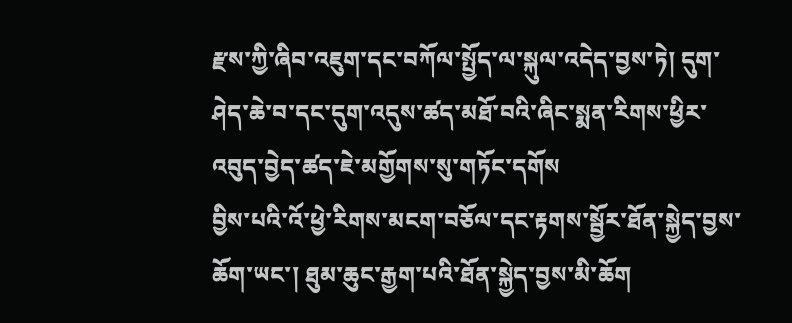རྫས་ཀྱི་ཞིབ་འཇུག་དང་བཀོལ་སྤྱོད་ལ་སྐུལ་འདེད་བྱས་ཏེ། དུག་ཤེད་ཆེ་བ་དང་དུག་འདུས་ཚད་མཐོ་བའི་ཞིང་སྨན་རིགས་ཕྱིར་འབུད་བྱེད་ཚད་ཇེ་མགྱོགས་སུ་གཏོང་དགོས
བྱིས་པའི་འོ་ཕྱེ་རིགས་མངག་བཅོལ་དང་རྟགས་སྦྱོར་ཐོན་སྐྱེད་བྱས་ཆོག་ཡང་། ཐུམ་ཆུང་རྒྱག་པའི་ཐོན་སྐྱེད་བྱས་མི་ཆོག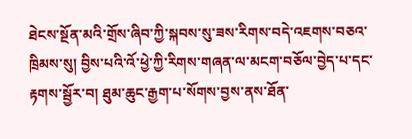ཐེངས་སྔོན་མའི་གྲོས་ཞིབ་ཀྱི་སྐབས་སུ་ཟས་རིགས་བདེ་འཇགས་བཅའ་ཁྲིམས་སུ། བྱིས་པའི་འོ་ཕྱེ་ཀྱི་རིགས་གཞན་ལ་མངག་བཅོལ་བྱེད་པ་དང་རྟགས་སྦྱོར་བ། ཐུམ་ཆུང་རྒྱག་པ་སོགས་བྱས་ནས་ཐོན་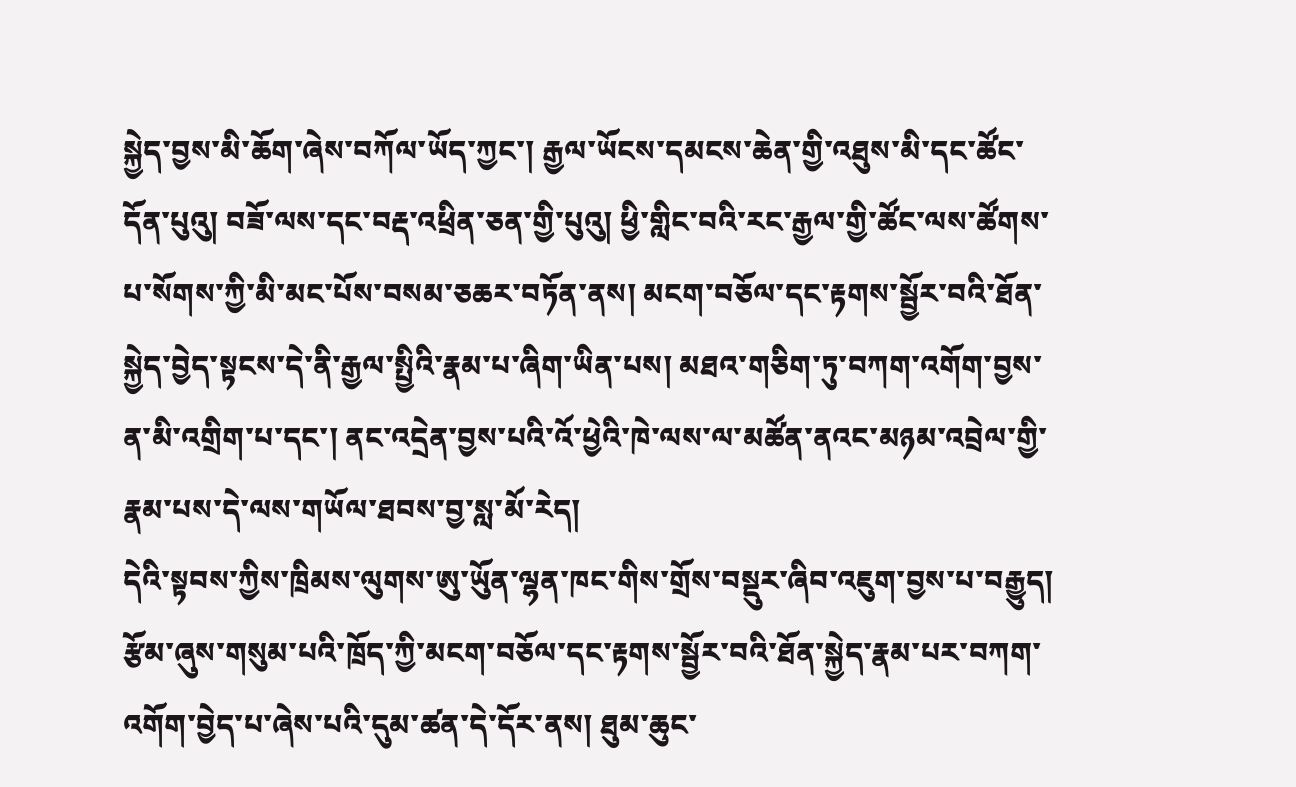སྐྱེད་བྱས་མི་ཆོག་ཞེས་བཀོལ་ཡོད་ཀྱང་། རྒྱལ་ཡོངས་དམངས་ཆེན་གྱི་འཐུས་མི་དང་ཚོང་དོན་པུའུ། བཟོ་ལས་དང་བརྡ་འཕྲིན་ཅན་གྱི་པུའུ། ཕྱི་གླིང་བའི་རང་རྒྱལ་གྱི་ཚོང་ལས་ཚོགས་པ་སོགས་ཀྱི་མི་མང་པོས་བསམ་ཅཆར་བཏོན་ནས། མངག་བཅོལ་དང་རྟགས་སྦྱོར་བའི་ཐོན་སྐྱེད་བྱེད་སྟངས་དེ་ནི་རྒྱལ་སྤྱིའི་རྣམ་པ་ཞིག་ཡིན་པས། མཐའ་གཅིག་ཏུ་བཀག་འགོག་བྱས་ན་མི་འགྲིག་པ་དང་། ནང་འདྲེན་བྱས་པའི་འོ་ཕྱེའི་ཁེ་ལས་ལ་མཚོན་ནའང་མཉམ་འབྲེལ་གྱི་རྣམ་པས་དེ་ལས་གཡོལ་ཐབས་བྱ་སླ་མོ་རེད།
དེའི་སྟབས་ཀྱིས་ཁྲིམས་ལུགས་ཨུ་ཡོུན་ལྷན་ཁང་གིས་གྲོས་བསྡུར་ཞིབ་འཇུག་བྱས་པ་བརྒྱུད། རྩོམ་ཞུས་གསུམ་པའི་ཁྲོད་ཀྱི་མངག་བཅོལ་དང་རྟགས་སྦྱོར་བའི་ཐོན་སྐྱེད་རྣམ་པར་བཀག་འགོག་བྱེད་པ་ཞེས་པའི་དུམ་ཚན་དེ་དོར་ནས། ཐུམ་ཆུང་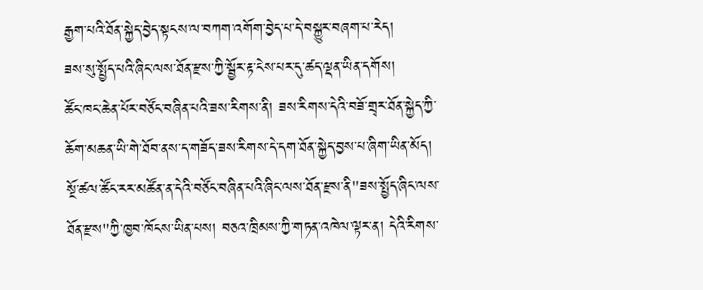རྒྱག་པའི་ཐོན་སྐྱེད་བྱེད་སྟངས་ལ་བཀག་འགོག་བྱེད་པ་དེ་བསྐྱུར་བཞག་པ་རེད།
ཟས་སུ་སྤྱོད་པའི་ཞིང་ལས་ཐོན་རྫས་ཀྱི་སྦྱོར་རྟ་ངེས་པར་དུ་ཚད་ལྡན་ཡིན་དགོས།
ཚོང་ཁང་ཆེན་པོར་བཙོང་བཞིན་པའི་ཟས་རིགས་ནི། ཟས་རིགས་དེའི་བཟོ་གྲྭར་ཐོན་སྐྱེད་ཀྱི་ཆོག་མཆན་ཡི་གེ་ཐོབ་ནས་ད་གཟོད་ཟས་རིགས་དེ་དག་ཐོན་སྐྱེད་བྱས་པ་ཞིག་ཡིན་མོད། སྔོ་ཚལ་ཚོང་རར་མཚོན་ན་དེའི་བཙོང་བཞིན་པའི་ཞིང་ལས་ཐོན་རྫས་ནི"ཟས་སྤྱོད་ཞིང་ལས་ཐོན་རྫས"ཀྱི་ཁྱབ་ཁོངས་ཡིན་པས། བཅའ་ཁྲིམས་ཀྱི་གཏན་འཁེལ་ལྟར་ན། དེའི་རིགས་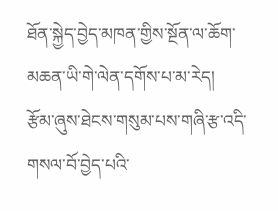ཐོན་སྐྱེད་བྱེད་མཁན་གྱིས་སྔོན་ལ་ཆོག་མཆན་ཡི་གེ་ལེན་དགོས་པ་མ་རེད།
རྩོམ་ཞུས་ཐེངས་གསུམ་པས་གཞི་རྩ་འདི་གསལ་བོ་བྱེད་པའི་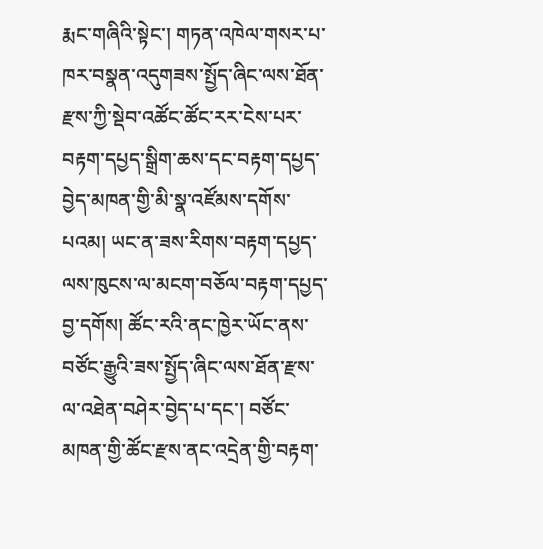རྨང་གཞིའི་སྟེང་། གཏན་འཁེལ་གསར་པ་ཁར་བསྣན་འདུགཟས་སྤྱོད་ཞིང་ལས་ཐོན་རྫས་ཀྱི་སྡེབ་འཚོང་ཚོང་རར་ངེས་པར་བརྟག་དཔྱད་སྒྲིག་ཆས་དང་བརྟག་དཔྱད་བྱེད་མཁན་གྱི་མི་སྣ་འཛོམས་དགོས་པའམ། ཡང་ན་ཟས་རིགས་བརྟག་དཔྱད་ལས་ཁུངས་ལ་མངག་བཅོལ་བརྟག་དཔྱད་བྱ་དགོས། ཚོང་རའི་ནང་ཁྱེར་ཡོང་ནས་བཙོང་རྒྱུའི་ཟས་སྤྱོད་ཞིང་ལས་ཐོན་རྫས་ལ་འཐེན་བཤེར་བྱེད་པ་དང་། བཙོང་མཁན་གྱི་ཚོང་རྫས་ནང་འདྲེན་གྱི་བརྟག་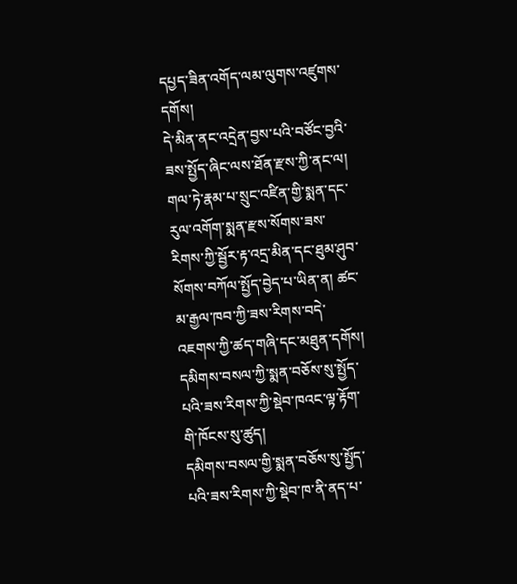དཔྱད་ཟིན་འགོད་ལམ་ལུགས་འཛུགས་དགོས།
དེ་མིན་ནང་འདྲེན་བྱས་པའི་བཙོང་བྱའི་ཟས་སྤྱོད་ཞིང་ལས་ཐོན་རྫས་ཀྱི་ནང་ལ། གལ་ཏེ་རྣམ་པ་སྲུང་འཛིན་གྱི་སྨན་དང་རུལ་འགོག་སྨན་རྫས་སོགས་ཟས་རིགས་ཀྱི་སྦྱོར་རྟ་འདྲ་མིན་དང་ཐུམ་ཤུབ་སོགས་བཀོལ་སྤྱོད་བྱེད་པ་ཡིན་ན། ཚང་མ་རྒྱལ་ཁབ་ཀྱི་ཟས་རིགས་བདེ་འཇགས་ཀྱི་ཚད་གཞི་དང་མཐུན་དགོས།
དམིགས་བསལ་ཀྱི་སྨན་བཅོས་སུ་སྤྱོད་པའི་ཟས་རིགས་ཀྱི་སྡེབ་ཁའང་ལྟ་རྟོག་གི་ཁོངས་སུ་ཚུད།
དམིགས་བསལ་གྱི་སྨན་བཅོས་སུ་སྤྱོད་པའི་ཟས་རིགས་ཀྱི་སྡེབ་ཁ་ནི་ནད་པ་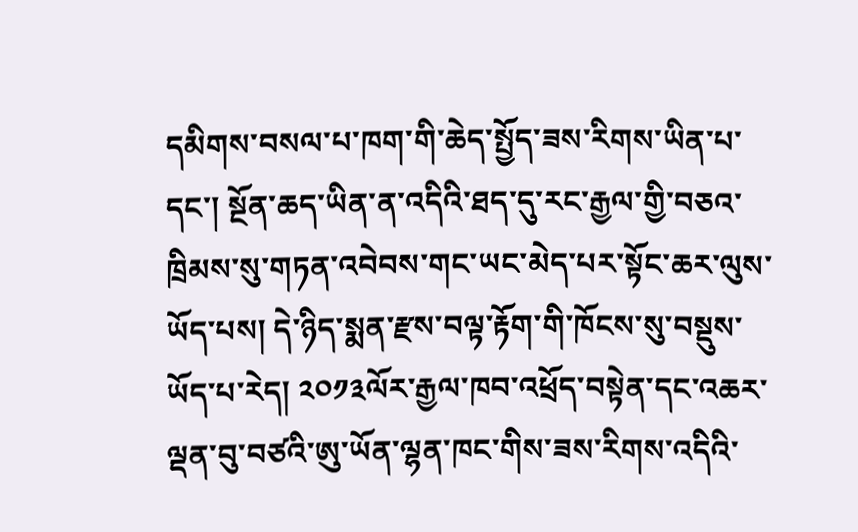དམིགས་བསལ་པ་ཁག་གི་ཆེད་སྤྱོད་ཟས་རིགས་ཡིན་པ་དང་། སྔོན་ཆད་ཡིན་ན་འདིའི་ཐད་དུ་རང་རྒྱལ་གྱི་བཅའ་ཁྲིམས་སུ་གཏན་འབེབས་གང་ཡང་མེད་པར་སྟོང་ཆར་ལུས་ཡོད་པས། དེ་ཉིད་སྨན་རྫས་བལྟ་རྟོག་གི་ཁོངས་སུ་བསྡུས་ཡོད་པ་རེད། ༢༠༡༣ལོར་རྒྱལ་ཁབ་འཕྲོད་བསྟེན་དང་འཆར་ལྡན་བུ་བཙའི་ཨུ་ཡོན་ལྷན་ཁང་གིས་ཟས་རིགས་འདིའི་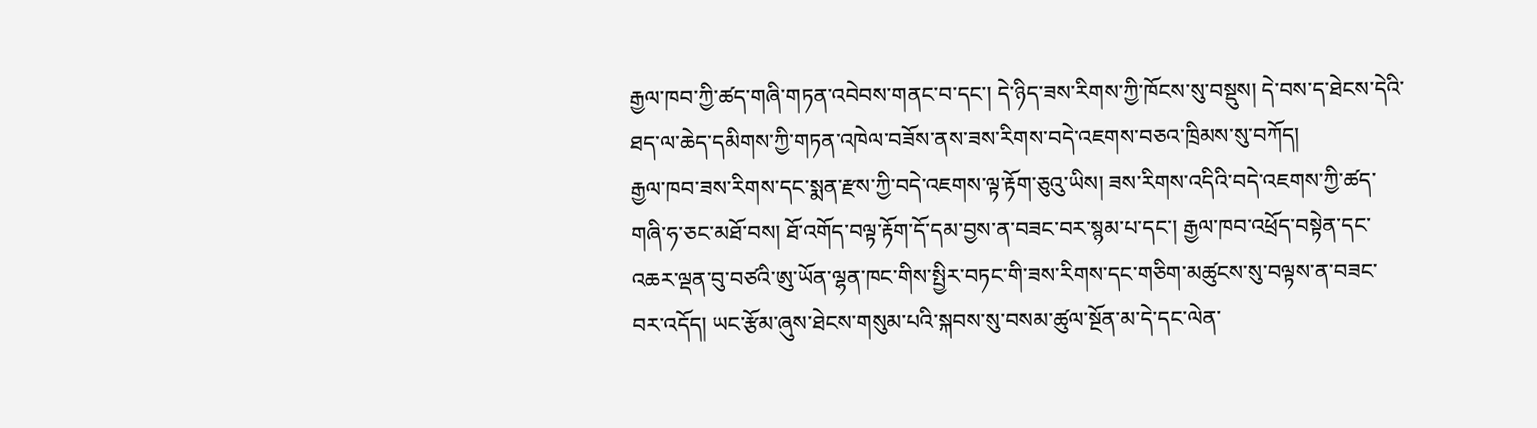རྒྱལ་ཁབ་ཀྱི་ཚད་གཞི་གཏན་འབེབས་གནང་བ་དང་། དེ་ཉིད་ཟས་རིགས་ཀྱི་ཁོངས་སུ་བསྡུས། དེ་བས་ད་ཐེངས་དེའི་ཐད་ལ་ཆེད་དམིགས་ཀྱི་གཏན་འཁེལ་བཟོས་ནས་ཟས་རིགས་བདེ་འཇགས་བཅའ་ཁྲིམས་སུ་བཀོད།
རྒྱལ་ཁབ་ཟས་རིགས་དང་སྨན་རྫས་ཀྱི་བདེ་འཇགས་ལྟ་རྟོག་ཅུའུ་ཡིས། ཟས་རིགས་འདིའི་བདེ་འཇགས་ཀྱི་ཚད་གཞི་ཧ་ཅང་མཐོ་བས། ཐོ་འགོད་བལྟ་རྟོག་དོ་དམ་བྱས་ན་བཟང་བར་སྙམ་པ་དང་། རྒྱལ་ཁབ་འཕྲོད་བསྟེན་དང་འཆར་ལྡན་བུ་བཙའི་ཨུ་ཡོན་ལྷན་ཁང་གིས་སྤྱིར་བཏང་གི་ཟས་རིགས་དང་གཅིག་མཚུངས་སུ་བལྟས་ན་བཟང་བར་འདོད། ཡང་རྩོམ་ཞུས་ཐེངས་གསུམ་པའི་སྐབས་སུ་བསམ་ཚུལ་སྔོན་མ་དེ་དང་ལེན་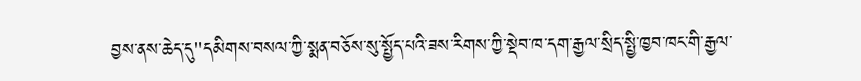བྱས་ནས་ཆེད་དུ"དམིགས་བསལ་ཀྱི་སྨན་བཅོས་སུ་སྤྱོད་པའི་ཟས་རིགས་ཀྱི་སྡེབ་ཁ་དག་རྒྱལ་སྲིད་སྤྱི་ཁྱབ་ཁང་གི་རྒྱལ་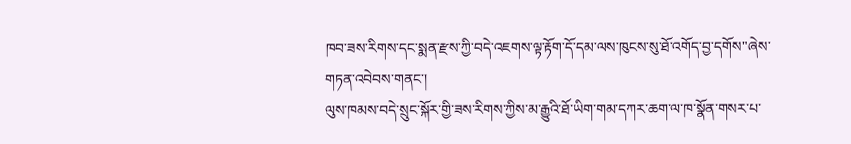ཁབ་ཟས་རིགས་དང་སྨན་རྫས་ཀྱི་བདེ་འཇགས་ལྟ་རྟོག་དོ་དམ་ལས་ཁུངས་སུ་ཐོ་འགོད་བྱ་དགོས"ཞེས་གཏན་འབེབས་གནང་།
ལུས་ཁམས་བདེ་སྲུང་སྐོར་གྱི་ཟས་རིགས་ཀྱིས་མ་རྒྱུའི་ཐོ་ཡིག་གམ་དཀར་ཆག་ལ་ཁ་སྣོན་གསར་པ་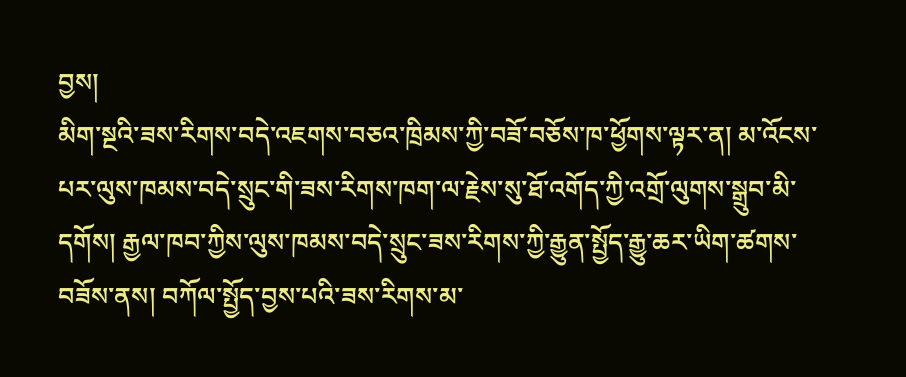བྱས།
མིག་སྔའི་ཟས་རིགས་བདེ་འཇགས་བཅའ་ཁྲིམས་ཀྱི་བཟོ་བཅོས་ཁ་ཕྱོགས་ལྟར་ན། མ་འོངས་པར་ལུས་ཁམས་བདེ་སྲུང་གི་ཟས་རིགས་ཁག་ལ་རྗེས་སུ་ཐོ་འགོད་ཀྱི་འགྲོ་ལུགས་སྒྲུབ་མི་དགོས། རྒྱལ་ཁབ་ཀྱིས་ལུས་ཁམས་བདེ་སྲུང་ཟས་རིགས་ཀྱི་རྒྱུན་སྤྱོད་རྒྱུ་ཆར་ཡིག་ཚགས་བཟོས་ནས། བཀོལ་སྤྱོད་བྱས་པའི་ཟས་རིགས་མ་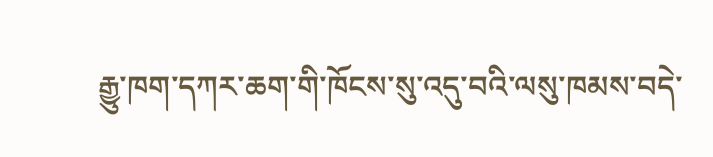རྒྱུ་ཁག་དཀར་ཆག་གི་ཁོངས་སུ་འདུ་བའི་ལསུ་ཁམས་བདེ་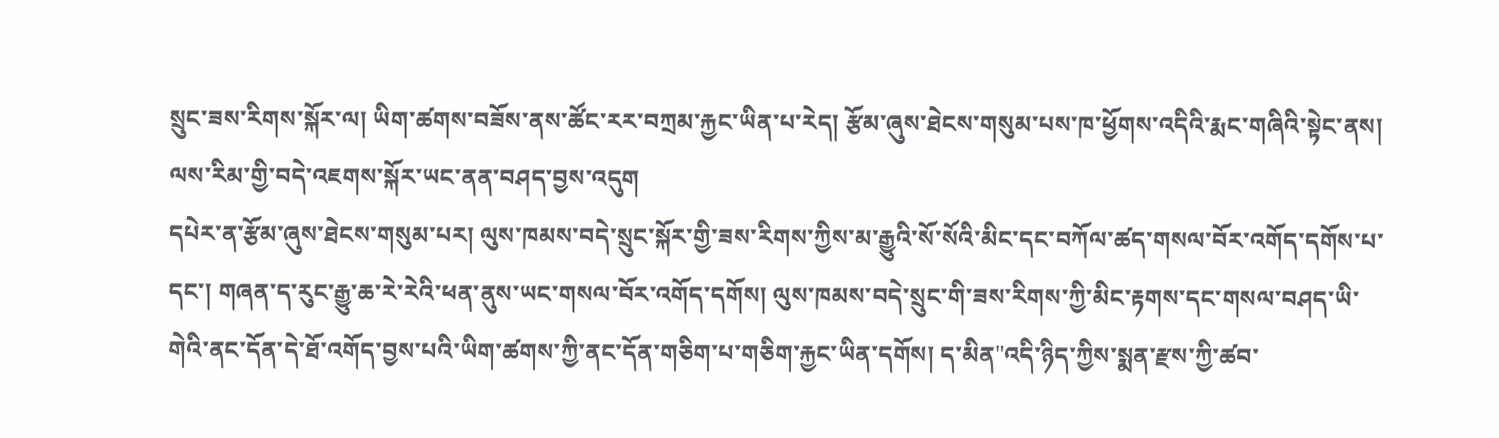སྲུང་ཟས་རིགས་སྐོར་ལ། ཡིག་ཚགས་བཟོས་ནས་ཚོང་རར་བཀྲམ་རྐྱང་ཡིན་པ་རེད། རྩོམ་ཞུས་ཐེངས་གསུམ་པས་ཁ་ཕྱོགས་འདིའི་རྨང་གཞིའི་སྟེང་ནས། ལས་རིམ་གྱི་བདེ་འཇགས་སྐོར་ཡང་ནན་བཤད་བྱས་འདུག
དཔེར་ན་རྩོམ་ཞུས་ཐེངས་གསུམ་པར། ལུས་ཁམས་བདེ་སྲུང་སྐོར་གྱི་ཟས་རིགས་ཀྱིས་མ་རྒྱུའི་སོ་སོའི་མིང་དང་བཀོལ་ཚད་གསལ་བོར་འགོད་དགོས་པ་དང་། གཞན་ད་རུང་རྒྱུ་ཆ་རེ་རེའི་ཕན་ནུས་ཡང་གསལ་བོར་འགོད་དགོས། ལུས་ཁམས་བདེ་སྲུང་གི་ཟས་རིགས་ཀྱི་མིང་རྟགས་དང་གསལ་བཤད་ཡི་གེའི་ནང་དོན་དེ་ཐོ་འགོད་བྱས་པའི་ཡིག་ཚགས་ཀྱི་ནང་དོན་གཅིག་པ་གཅིག་རྐྱང་ཡིན་དགོས། ད་མིན"འདི་ཉིད་ཀྱིས་སྨན་རྫས་ཀྱི་ཚབ་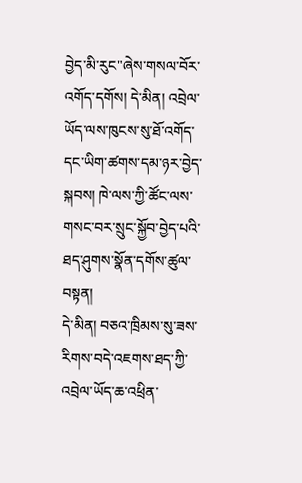བྱེད་མི་རུང"ཞེས་གསལ་བོར་འགོད་དགོས། དེ་མིན། འབྲེལ་ཡོད་ལས་ཁུངས་སུ་ཐོ་འགོད་དང་ཡིག་ཚགས་དམ་ཉར་བྱེད་སྐབས། ཁེ་ལས་ཀྱི་ཚོང་ལས་གསང་བར་སྲུང་སྐྱོབ་བྱེད་པའི་ཐད་ཤུགས་སྣོན་དགོས་ཚུལ་བསྟན།
དེ་མིན། བཅའ་ཁྲིམས་སུ་ཟས་རིགས་བདེ་འཇགས་ཐད་ཀྱི་འབྲེལ་ཡོད་ཆ་འཕྲིན་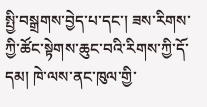སྤྱི་བསྒྲགས་བྱེད་པ་དང་། ཟས་རིགས་ཀྱི་ཚོང་སྟེགས་ཆུང་བའི་རིགས་ཀྱི་དོ་དམ། ཁེ་ལས་ནང་ཁུལ་གྱི་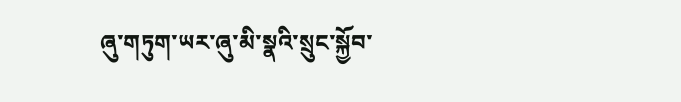ཞུ་གཏུག་ཡར་ཞུ་མི་སྣའི་སྲུང་སྐྱོབ་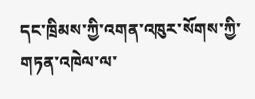དང་ཁྲིམས་ཀྱི་འགན་འཁུར་སོགས་ཀྱི་གཏན་འཁེལ་ལ་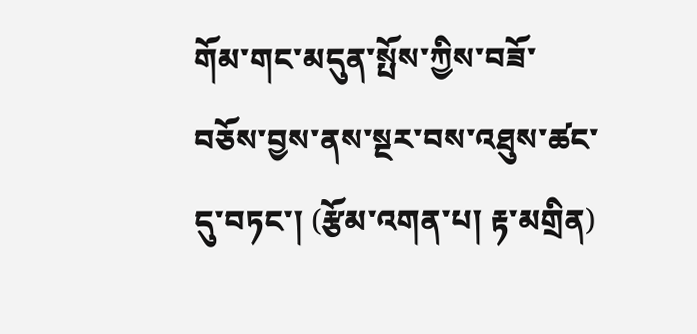གོམ་གང་མདུན་སྤོས་ཀྱིས་བཟོ་བཅོས་བྱས་ནས་སྔར་བས་འཐུས་ཚང་དུ་བཏང་། (རྩོམ་འགན་པ། རྟ་མགྲིན)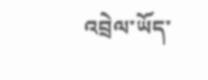འབྲེལ་ཡོད་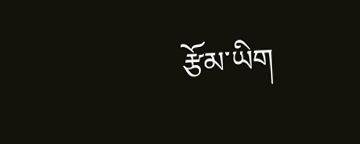རྩོམ་ཡིག